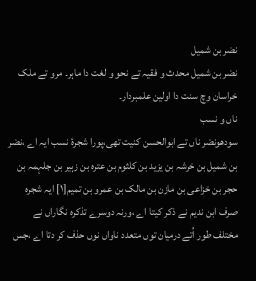نضر بن شمیل
نضر بن شمیل محدث و فقیہ تے نحو و لغت دا ماہر۔ مرو تے ملک خراسان وچ سنت دا اولین علمبردار۔
ناں و نسب
سودھونضر ناں تے ابوالحسن کنیت تھی،پورا شجرۂ نسب ایہ اے ،نضر بن شمیل بن خرشہ بن یزید بن کلثوم بن عترہ بن زہیر بن جلہمہ بن حجر بن خزاعی بن مازن بن مالک بن عمرو بن تمیم[۱] ایہ شجرہ صرف ابن ندیم نے ذکر کيتا اے ،ورنہ دوسرے تذکرہ نگاراں نے مختلف طور اُتے درمیان توں متعدد ناواں نوں حذف کر دتا اے ،جس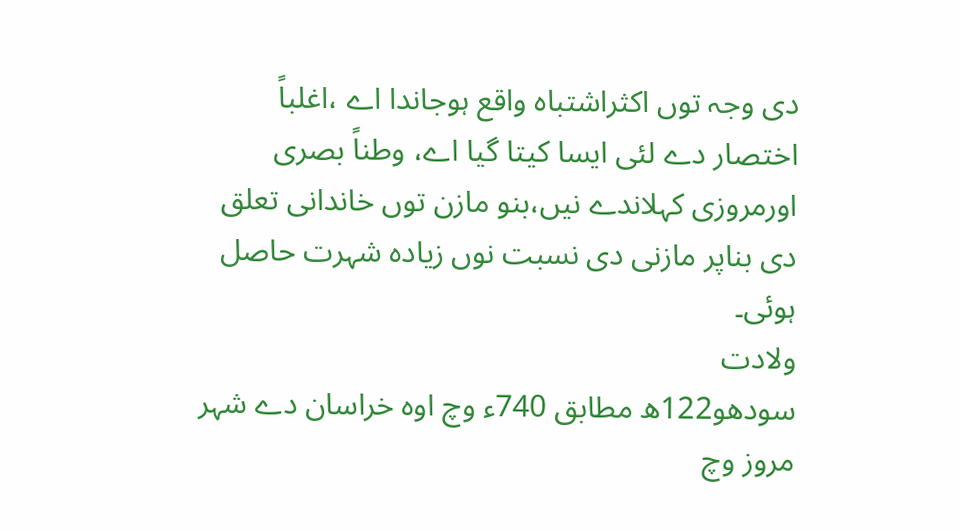دی وجہ توں اکثراشتباہ واقع ہوجاندا اے ،اغلباً اختصار دے لئی ایسا کيتا گیا اے، وطناً بصری اورمروزی کہلاندے نيں،بنو مازن توں خاندانی تعلق دی بناپر مازنی دی نسبت نوں زیادہ شہرت حاصل ہوئی۔
ولادت
سودھو122ھ مطابق 740ء وچ اوہ خراسان دے شہر مروز وچ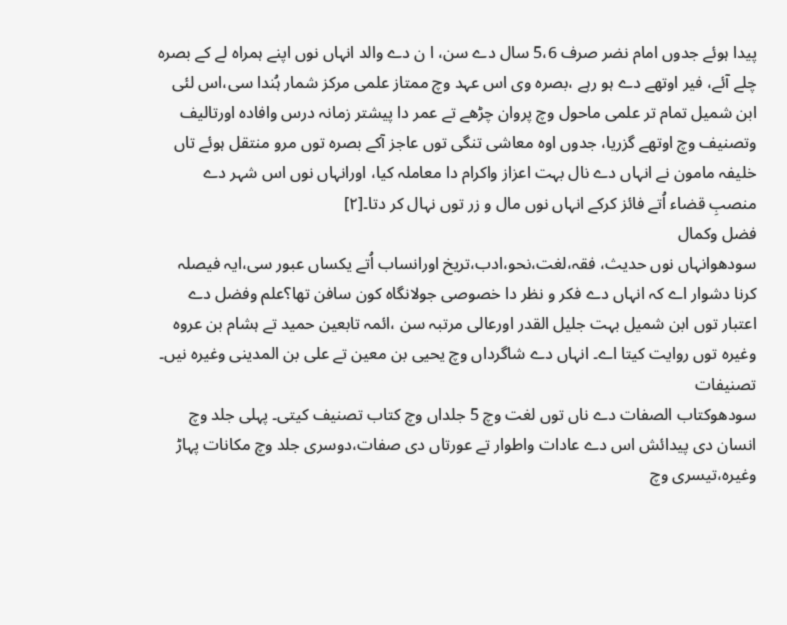پیدا ہوئے جدوں امام نضر صرف 5،6 سال دے سن، ا ن دے والد انہاں نوں اپنے ہمراہ لے کے بصرہ چلے آئے، فیر اوتھے دے ہو رہے ،بصرہ وی اس عہد وچ ممتاز علمی مرکز شمار ہُندا سی،اس لئی ابن شمیل تمام تر علمی ماحول وچ پروان چڑھے تے عمر دا پیشتر زمانہ درس وافادہ اورتالیف وتصنیف وچ اوتھے گزریا، جدوں اوہ معاشی تنگی توں عاجز آکے بصرہ توں مرو منتقل ہوئے تاں خلیفہ مامون نے انہاں دے نال بہت اعزاز واکرام دا معاملہ کیا، اورانہاں نوں اس شہر دے منصبِ قضاء اُتے فائز کرکے انہاں نوں مال و زر توں نہال کر دتا۔[۲]
فضل وکمال
سودھوانہاں نوں حدیث، فقہ،لغت،نحو،ادب،تریخ اورانساب اُتے یکساں عبور سی،ایہ فیصلہ کرنا دشوار اے کہ انہاں دے فکر و نظر دا خصوصی جولانگاہ کون سافن تھا؟علم وفضل دے اعتبار توں ابن شمیل بہت جلیل القدر اورعالی مرتبہ سن ،ائمہ تابعین حمید تے ہشام بن عروہ وغیرہ توں روایت کيتا اے۔ انہاں دے شاگرداں وچ یحیی بن معین تے علی بن المدینی وغیرہ نيں۔
تصنیفات
سودھوکتاب الصفات دے ناں توں لغت وچ 5 جلداں وچ کتاب تصنیف کيتی۔ پہلی جلد وچ انسان دی پیدائش اس دے عادات واطوار تے عورتاں دی صفات،دوسری جلد وچ مکانات پہاڑ وغیرہ،تیسری وچ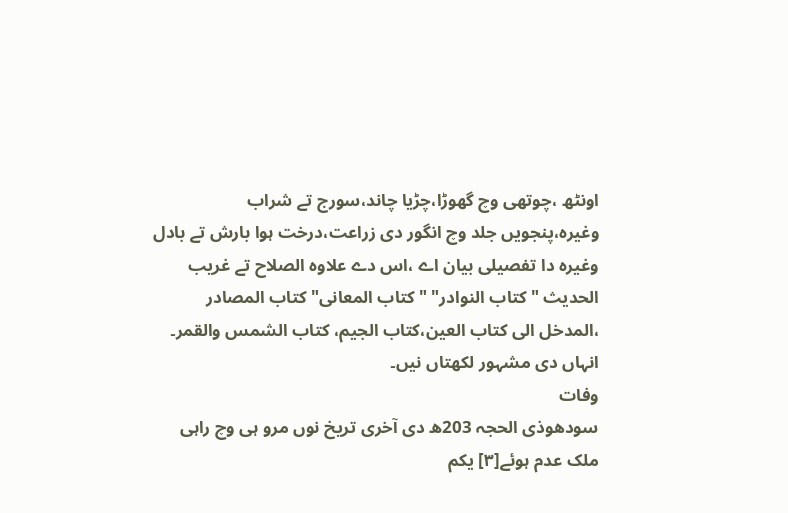اونٹھ ،چوتھی وچ گھوڑا،چڑیا چاند،سورج تے شراب وغیرہ،پنجويں جلد وچ انگور دی زراعت،درخت ہوا بارش تے بادل وغیرہ دا تفصیلی بیان اے ،اس دے علاوہ الصلاح تے غریب الحدیث "کتاب النوادر" "کتاب المعانی" کتاب المصادر ،المدخل الی کتاب العین،کتاب الجیم، کتاب الشمس والقمر۔ انہاں دی مشہور لکھتاں نيں۔
وفات
سودھوذی الحجہ 203ھ دی آخری تریخ نوں مرو ہی وچ راہی ملک عدم ہوئے[۳] یکم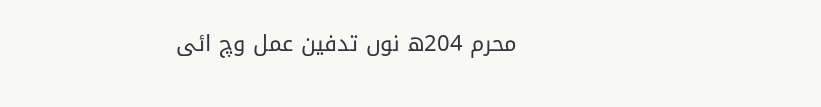محرم 204ھ نوں تدفین عمل وچ ائی